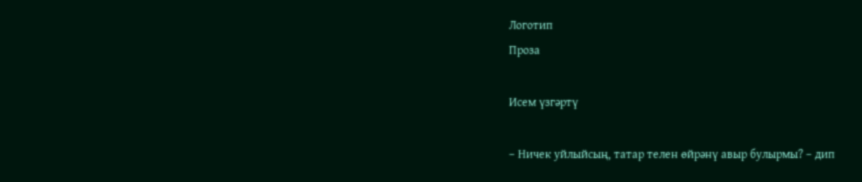Логотип
Проза

Исем үзгәртү

– Ничек уйлыйсың, татар телен өйрәнү авыр булырмы? – дип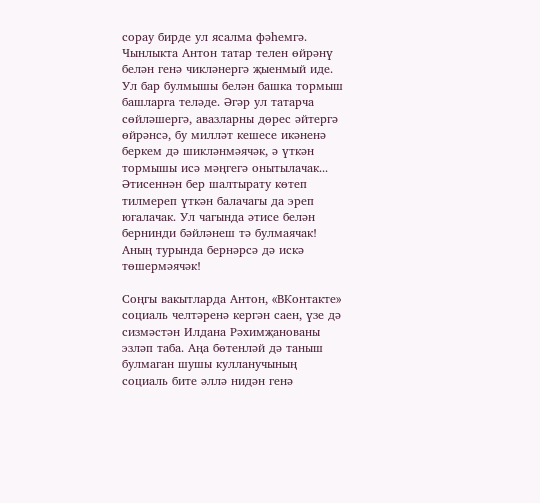сорау бирде ул ясалма фәһемгә. Чынлыкта Антон татар телен өйрәнү белән генә чикләнергә җыенмый иде. Ул бар булмышы белән башка тормыш башларга теләде. Әгәр ул татарча сөйләшергә, авазларны дөрес әйтергә өйрәнсә, бу милләт кешесе икәненә беркем дә шикләнмәячәк, ә үткән тормышы исә мәңгегә онытылачак... Әтисеннән бер шалтырату көтеп тилмереп үткән балачагы да эреп югалачак. Ул чагында әтисе белән бернинди бәйләнеш тә булмаячак! Аның турында бернәрсә дә искә төшермәячәк!

Соңгы вакытларда Антон, «ВКонтакте» социаль челтәренә кергән саен, үзе дә сизмәстән Илдана Рәхимҗанованы эзләп таба. Аңа бөтенләй дә таныш булмаган шушы кулланучының социаль бите әллә нидән генә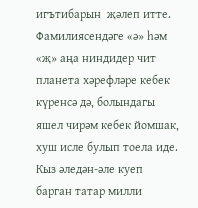игътибарын  җәлеп итте. Фамилиясендәге «ә» һәм «җ» аңа ниндидер чит планета хәрефләре кебек күренсә дә, болындагы яшел чирәм кебек йомшак, хуш исле булып тоела иде. Кыз әледән-әле куеп барган татар милли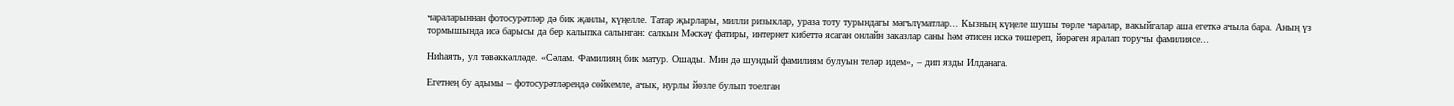чараларыннан фотосурәтләр дә бик җанлы, күңелле. Татар җырлары, милли ризыклар, ураза тоту турындагы мәгълүматлар... Кызның күңеле шушы төрле чаралар, вакыйгалар аша егеткә ачыла бара. Аның үз тормышында исә барысы да бер калыпка салынган: салкын Мәскәү фатиры, интернет кибеттә ясаган онлайн заказлар саны һәм әтисен искә төшереп, йөрәген яралап торучы фамилиясе...

Ниһаять, ул тәвәккәлләде. «Сәлам. Фамилияң бик матур. Ошады. Мин дә шундый фамилиям булуын теләр идем», – дип язды Илданага.

Егетнең бу адымы – фотосурәтләрендә сөйкемле, ачык, нурлы йөзле булып тоелган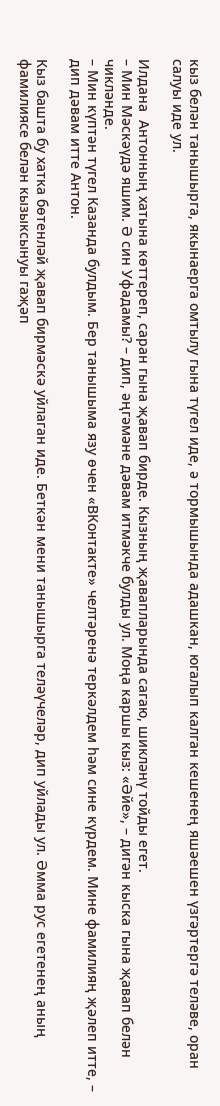кыз белән танышырга, якынаерга омтылу гына түгел иде, ә тормышында адашкан, югалып калган кешенең яшәешен үзгәртергә теләве, оран салуы иде ул.

Илдана  Антонның хатына көттереп, саран гына җавап бирде. Кызның җавапларында сагаю, шикләнү тойды егет.
– Мин Мәскәүдә яшим. Ә син Уфадамы? – дип, әңгәмәне дәвам итмәкче булды ул. Моңа каршы кыз: «Әйе», – дигән кыска гына җавап белән чикләнде.
– Мин күптән түгел Казанда булдым. Бер танышыма язу өчен «ВКонтакте» челтәренә теркәлдем һәм сине күрдем. Мине фамилияң җәлеп итте, – дип дәвам итте Антон.

Кыз башта бу хатка бөтенләй җавап бирмәскә уйлаган иде. Беткән мени танышырга теләүчеләр, дип уйлады ул. Әмма рус егетенең аның фамилиясе белән кызыксынуы гаҗәп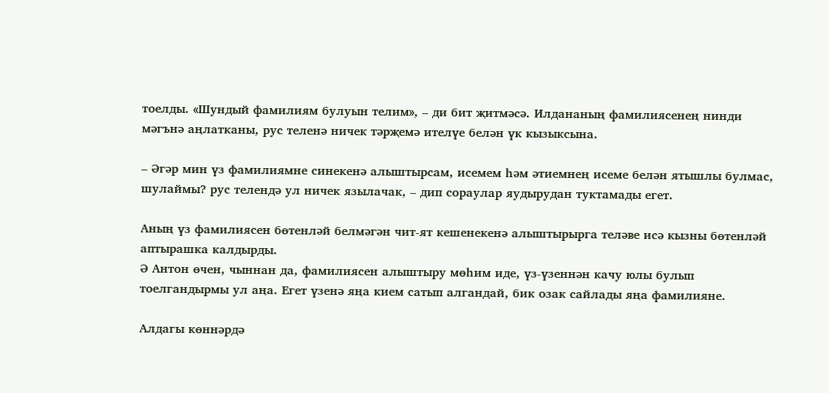тоелды. «Шундый фамилиям булуын телим», – ди бит җитмәсә. Илдананың фамилиясенең нинди мәгънә аңлатканы, рус теленә ничек тәрҗемә ителүе белән үк кызыксына.

– Әгәр мин үз фамилиямне синекенә алыштырсам, исемем һәм әтиемнең исеме белән ятышлы булмас, шулаймы? рус телендә ул ничек язылачак, – дип сораулар яудырудан туктамады егет.

Аның үз фамилиясен бөтенләй белмәгән чит-ят кешенекенә алыштырырга теләве исә кызны бөтенләй аптырашка калдырды.
Ә Антон өчен, чыннан да, фамилиясен алыштыру мөһим иде, үз-үзеннән качу юлы булып тоелгандырмы ул аңа. Егет үзенә яңа кием сатып алгандай, бик озак сайлады яңа фамилияне.

Алдагы көннәрдә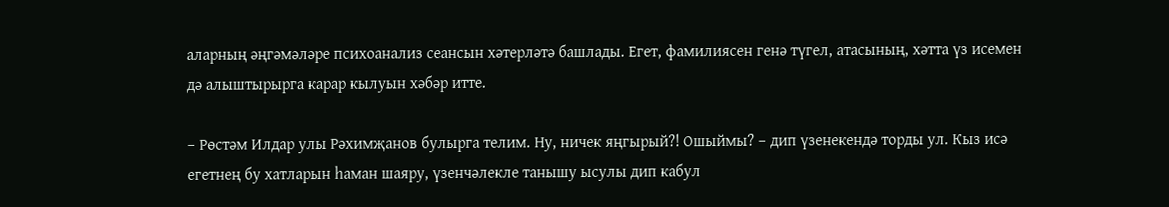аларның әңгәмәләре психоанализ сеансын хәтерләтә башлады. Егет, фамилиясен генә түгел, атасының, хәтта үз исемен дә алыштырырга карар кылуын хәбәр итте.

– Рөстәм Илдар улы Рәхимҗанов булырга телим. Ну, ничек яңгырый?! Ошыймы? – дип үзенекендә торды ул. Кыз исә егетнең бу хатларын һаман шаяру, үзенчәлекле танышу ысулы дип кабул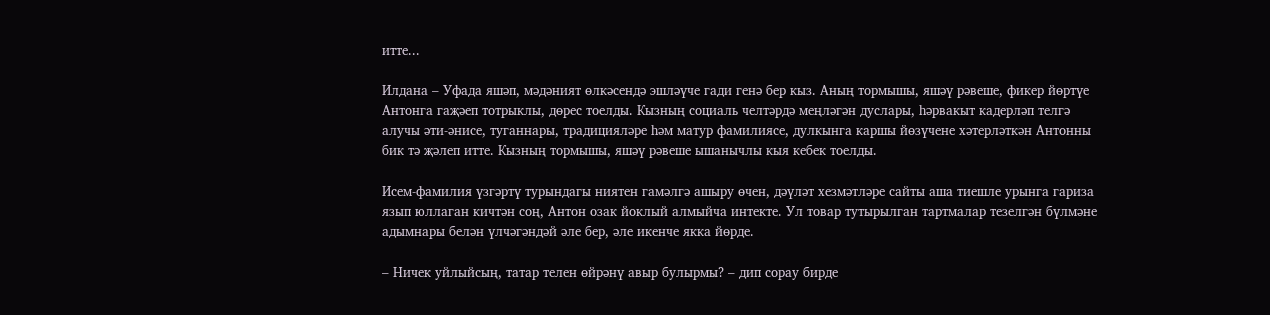итте...

Илдана – Уфада яшәп, мәдәният өлкәсендә эшләүче гади генә бер кыз. Аның тормышы, яшәү рәвеше, фикер йөртүе Антонга гаҗәеп тотрыклы, дөрес тоелды. Кызның социаль челтәрдә меңләгән дуслары, һәрвакыт кадерләп телгә алучы әти-әнисе, туганнары, традицияләре һәм матур фамилиясе, дулкынга каршы йөзүчене хәтерләткән Антонны бик тә җәлеп итте. Кызның тормышы, яшәү рәвеше ышанычлы кыя кебек тоелды.

Исем-фамилия үзгәртү турындагы ниятен гамәлгә ашыру өчен, дәүләт хезмәтләре сайты аша тиешле урынга гариза язып юллаган кичтән соң, Антон озак йоклый алмыйча интекте. Ул товар тутырылган тартмалар тезелгән бүлмәне адымнары белән үлчәгәндәй әле бер, әле икенче якка йөрде.

– Ничек уйлыйсың, татар телен өйрәнү авыр булырмы? – дип сорау бирде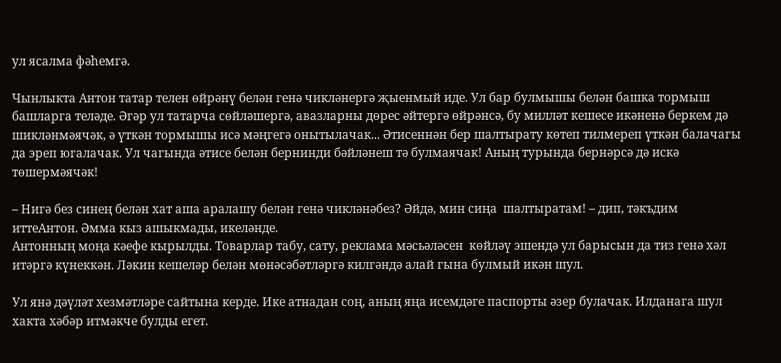ул ясалма фәһемгә.

Чынлыкта Антон татар телен өйрәнү белән генә чикләнергә җыенмый иде. Ул бар булмышы белән башка тормыш башларга теләде. Әгәр ул татарча сөйләшергә, авазларны дөрес әйтергә өйрәнсә, бу милләт кешесе икәненә беркем дә шикләнмәячәк, ә үткән тормышы исә мәңгегә онытылачак... Әтисеннән бер шалтырату көтеп тилмереп үткән балачагы да эреп югалачак. Ул чагында әтисе белән бернинди бәйләнеш тә булмаячак! Аның турында бернәрсә дә искә төшермәячәк!

– Нигә без синең белән хат аша аралашу белән генә чикләнәбез? Әйдә, мин сиңа  шалтыратам! – дип, тәкъдим иттеАнтон. Әмма кыз ашыкмады, икеләнде.
Антонның моңа кәефе кырылды. Товарлар табу, сату, реклама мәсьәләсен  көйләү эшендә ул барысын да тиз генә хәл итәргә күнеккән. Ләкин кешеләр белән мөнәсәбәтләргә килгәндә алай гына булмый икән шул.

Ул янә дәүләт хезмәтләре сайтына керде. Ике атнадан соң, аның яңа исемдәге паспорты әзер булачак. Илданага шул хакта хәбәр итмәкче булды егет.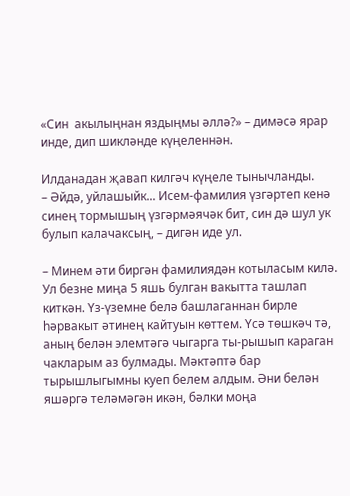«Син  акылыңнан яздыңмы әллә?» – димәсә ярар инде, дип шикләнде күңеленнән.

Илданадан җавап килгәч күңеле тынычланды.
– Әйдә, уйлашыйк... Исем-фамилия үзгәртеп кенә синең тормышың үзгәрмәячәк бит, син дә шул ук булып калачаксың, – дигән иде ул.

– Минем әти биргән фамилиядән котыласым килә. Ул безне миңа 5 яшь булган вакытта ташлап киткән. Үз-үземне белә башлаганнан бирле һәрвакыт әтинең кайтуын көттем. Үсә төшкәч тә, аның белән элемтәгә чыгарга ты-рышып караган чакларым аз булмады. Мәктәптә бар тырышлыгымны куеп белем алдым. Әни белән яшәргә теләмәгән икән, бәлки моңа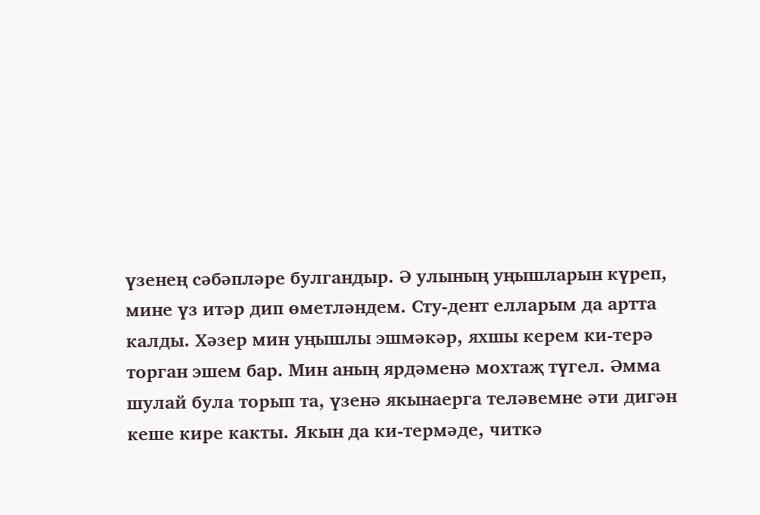үзенең сәбәпләре булгандыр. Ә улының уңышларын күреп, мине үз итәр дип өметләндем. Сту-дент елларым да артта калды. Хәзер мин уңышлы эшмәкәр, яхшы керем ки-терә торган эшем бар. Мин аның ярдәменә мохтаҗ түгел. Әмма шулай була торып та, үзенә якынаерга теләвемне әти дигән кеше кире какты. Якын да ки-термәде, читкә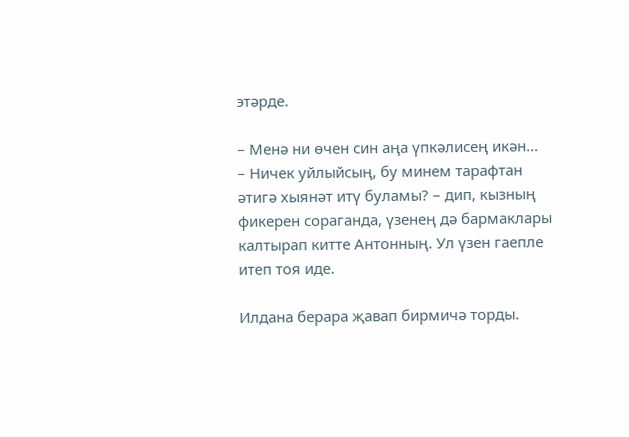этәрде.

– Менә ни өчен син аңа үпкәлисең икән...
– Ничек уйлыйсың, бу минем тарафтан әтигә хыянәт итү буламы? – дип, кызның фикерен сораганда, үзенең дә бармаклары калтырап китте Антонның. Ул үзен гаепле итеп тоя иде.

Илдана берара җавап бирмичә торды.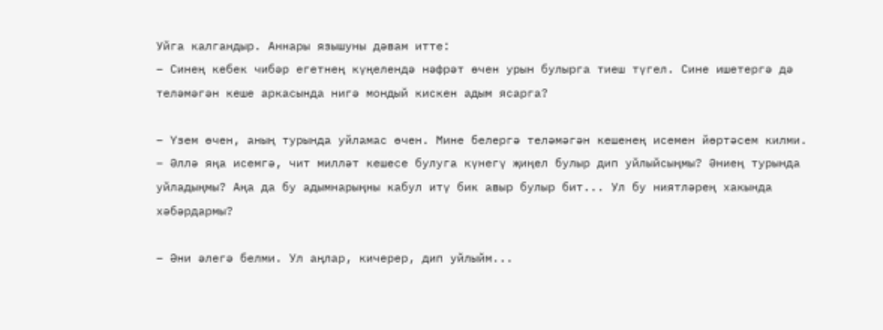Уйга калгандыр. Аннары язышуны дәвам итте:
– Синең кебек чибәр егетнең күңелендә нәфрәт өчен урын булырга тиеш түгел. Сине ишетергә дә теләмәгән кеше аркасында нигә мондый кискен адым ясарга?

– Үзем өчен, аның турында уйламас өчен. Мине белергә теләмәгән кешенең исемен йөртәсем килми.
– Әллә яңа исемгә, чит милләт кешесе булуга күнегү җиңел булыр дип уйлыйсыңмы? Әниең турында уйладыңмы? Аңа да бу адымнарыңны кабул итү бик авыр булыр бит... Ул бу ниятләрең хакында хәбәрдармы?

– Әни әлегә белми. Ул аңлар, кичерер, дип уйлыйм...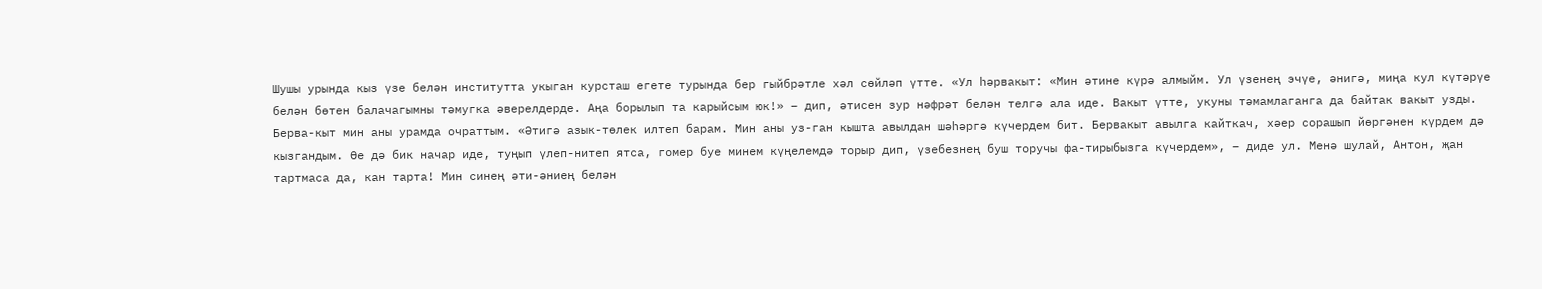Шушы урында кыз үзе белән институтта укыган курсташ егете турында бер гыйбрәтле хәл сөйләп үтте. «Ул һәрвакыт: «Мин әтине күрә алмыйм. Ул үзенең эчүе, әнигә, миңа кул күтәрүе белән бөтен балачагымны тәмугка әверелдерде. Аңа борылып та карыйсым юк!» – дип, әтисен зур нәфрәт белән телгә ала иде. Вакыт үтте, укуны тәмамлаганга да байтак вакыт узды. Берва-кыт мин аны урамда очраттым. «Әтигә азык-төлек илтеп барам. Мин аны уз-ган кышта авылдан шәһәргә күчердем бит. Бервакыт авылга кайткач, хәер сорашып йөргәнен күрдем дә кызгандым. Өе дә бик начар иде, туңып үлеп-нитеп ятса, гомер буе минем күңелемдә торыр дип, үзебезнең буш торучы фа-тирыбызга күчердем», – диде ул. Менә шулай, Антон, җан тартмаса да, кан тарта! Мин синең әти-әниең белән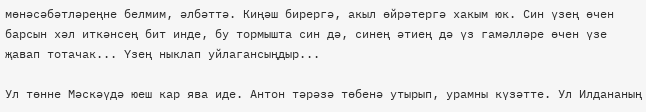мөнәсәбәтләреңне белмим, әлбәттә. Киңәш бирергә, акыл өйрәтергә хакым юк. Син үзең өчен барсын хәл иткәнсең бит инде, бу тормышта син дә, синең әтиең дә үз гамәлләре өчен үзе җавап тотачак... Үзең ныклап уйлагансыңдыр...

Ул төнне Мәскәүдә юеш кар ява иде. Антон тәрәзә төбенә утырып, урамны күзәтте. Ул Илдананың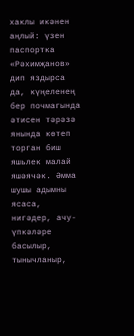хаклы икәнен аңлый: үзен паспортка «Рәхимҗанов» дип яздырса да, күңеленең бер почмагында әтисен тәрәзә янында көтеп торган биш яшьлек малай яшәячәк. Әмма шушы адымны ясаса, нигәдер, ачу-үпкәләре басылыр, тынычланыр,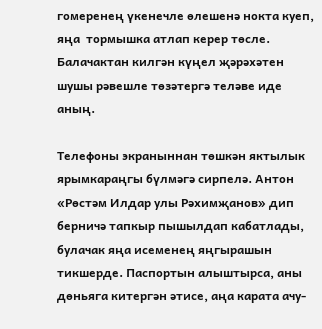гомеренең үкенечле өлешенә нокта куеп, яңа  тормышка атлап керер төсле. Балачактан килгән күңел җәрәхәтен  шушы рәвешле төзәтергә теләве иде аның.

Телефоны экраныннан төшкән яктылык ярымкараңгы бүлмәгә сирпелә. Антон «Рөстәм Илдар улы Рәхимҗанов» дип берничә тапкыр пышылдап кабатлады, булачак яңа исеменең яңгырашын тикшерде. Паспортын алыштырса, аны дөньяга китергән әтисе, аңа карата ачу-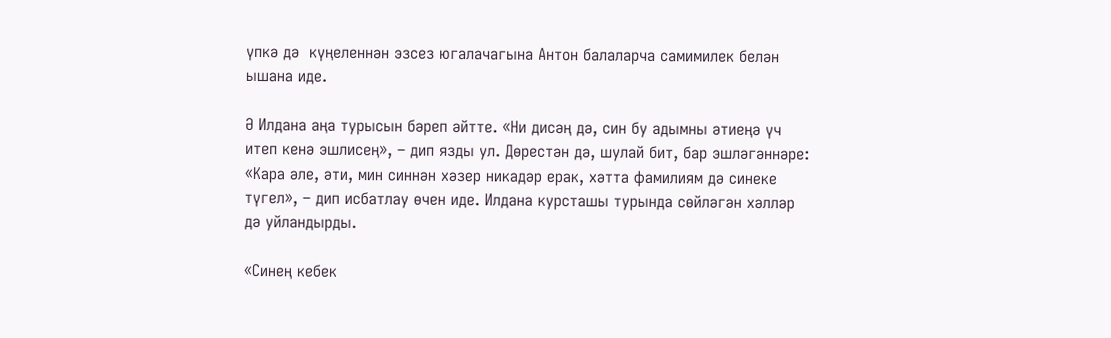үпкә дә  күңеленнән эзсез югалачагына Антон балаларча самимилек белән ышана иде.

Ә Илдана аңа турысын бәреп әйтте. «Ни дисәң дә, син бу адымны әтиеңә үч итеп кенә эшлисең», – дип язды ул. Дөрестән дә, шулай бит, бар эшләгәннәре: «Кара әле, әти, мин синнән хәзер никадәр ерак, хәтта фамилиям дә синеке түгел», – дип исбатлау өчен иде. Илдана курсташы турында сөйләгән хәлләр дә уйландырды.

«Синең кебек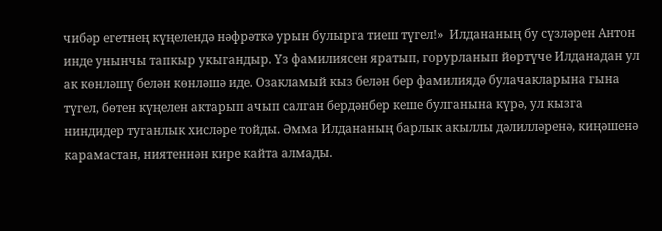чибәр егетнең күңелендә нәфрәткә урын булырга тиеш түгел!»  Илдананың бу сүзләрен Антон инде унынчы тапкыр укыгандыр. Үз фамилиясен яратып, горурланып йөртүче Илданадан ул ак көнләшү белән көнләшә иде. Озакламый кыз белән бер фамилиядә булачакларына гына түгел, бөтен күңелен актарып ачып салган бердәнбер кеше булганына күрә, ул кызга ниндидер туганлык хисләре тойды. Әмма Илдананың барлык акыллы дәлилләренә, киңәшенә карамастан, ниятеннән кире кайта алмады.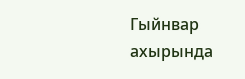Гыйнвар ахырында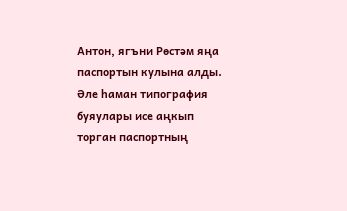Антон, ягъни Рөстәм яңа паспортын кулына алды. Әле һаман типография буяулары исе аңкып торган паспортның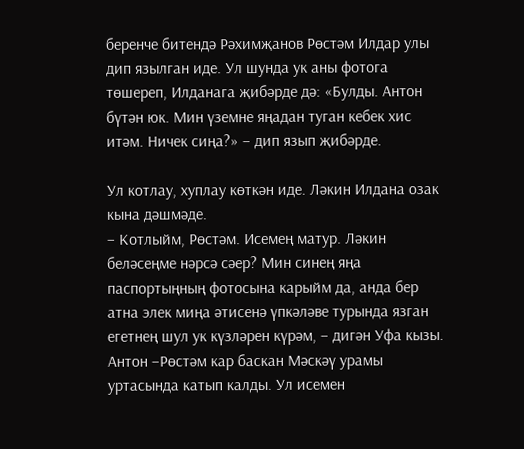беренче битендә Рәхимҗанов Рөстәм Илдар улы дип язылган иде. Ул шунда ук аны фотога төшереп, Илданага җибәрде дә: «Булды. Антон бүтән юк. Мин үземне яңадан туган кебек хис итәм. Ничек сиңа?» – дип язып җибәрде.

Ул котлау, хуплау көткән иде. Ләкин Илдана озак кына дәшмәде.
– Котлыйм, Рөстәм. Исемең матур. Ләкин беләсеңме нәрсә сәер? Мин синең яңа паспортыңның фотосына карыйм да, анда бер атна элек миңа әтисенә үпкәләве турында язган егетнең шул ук күзләрен күрәм, – дигән Уфа кызы. Антон –Рөстәм кар баскан Мәскәү урамы уртасында катып калды. Ул исемен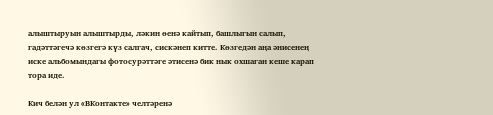алыштыруын алыштырды, ләкин өенә кайтып, башлыгын салып, гадәттәгечә көзгегә күз салгач, сискәнеп китте. Көзгедән аңа әнисенең иске альбомындагы фотосурәттәге әтисенә бик нык охшаган кеше карап тора иде.

Кич белән ул «ВКонтакте» челтәренә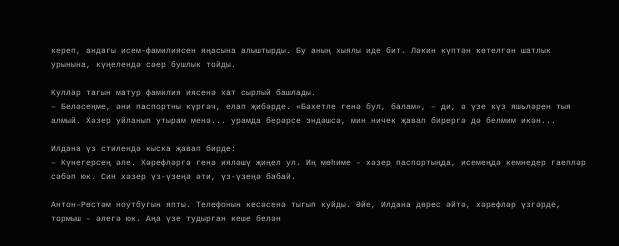кереп, андагы исем-фамилиясен яңасына алыштырды. Бу аның хыялы иде бит. Ләкин күптән көтелгән шатлык урынына, күңелендә сәер бушлык тойды.

Куллар тагын матур фамилия иясенә хат сырлый башлады.
– Беләсеңме, әни паспортны күргәч, елап җибәрде. «Бәхетле генә бул, балам», – ди, ә үзе күз яшьләрен тыя алмый. Хәзер уйланып утырам менә... урамда берәрсе эндәшсә, мин ничек җавап бирергә дә белмим икән...

Илдана үз стилендә кыска җавап бирде:
– Күнегерсең әле. Хәрефләргә генә ияләшү җиңел ул. Иң мөһиме – хәзер паспортыңда, исемеңдә кемнедер гаепләр сәбәп юк. Син хәзер үз-үзеңә әти, үз-үзеңә бабай.

Антон–Рөстәм ноутбугын япты. Телефонын кесәсенә тыгып куйды. Әйе, Илдана дөрес әйтә, хәрефләр үзгәрде, тормыш – әлегә юк. Аңа үзе тудырган кеше белән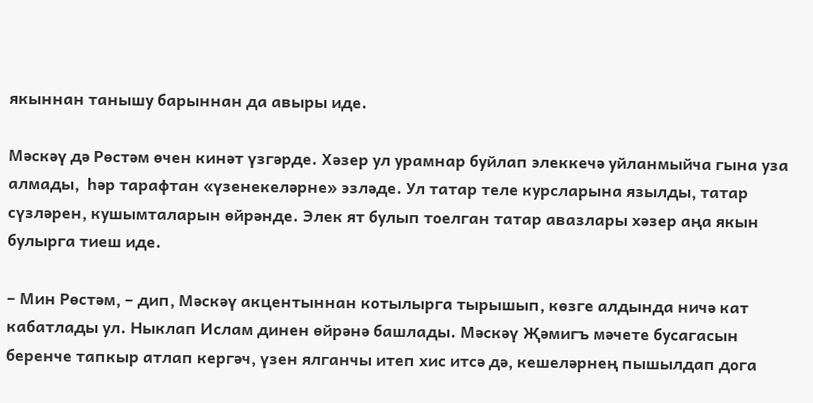якыннан танышу барыннан да авыры иде.

Мәскәү дә Рөстәм өчен кинәт үзгәрде. Хәзер ул урамнар буйлап элеккечә уйланмыйча гына уза алмады,  һәр тарафтан «үзенекеләрне» эзләде. Ул татар теле курсларына язылды, татар сүзләрен, кушымталарын өйрәнде. Элек ят булып тоелган татар авазлары хәзер аңа якын булырга тиеш иде.

– Мин Рөстәм, – дип, Мәскәү акцентыннан котылырга тырышып, көзге алдында ничә кат кабатлады ул. Ныклап Ислам динен өйрәнә башлады. Мәскәү Җәмигъ мәчете бусагасын беренче тапкыр атлап кергәч, үзен ялганчы итеп хис итсә дә, кешеләрнең пышылдап дога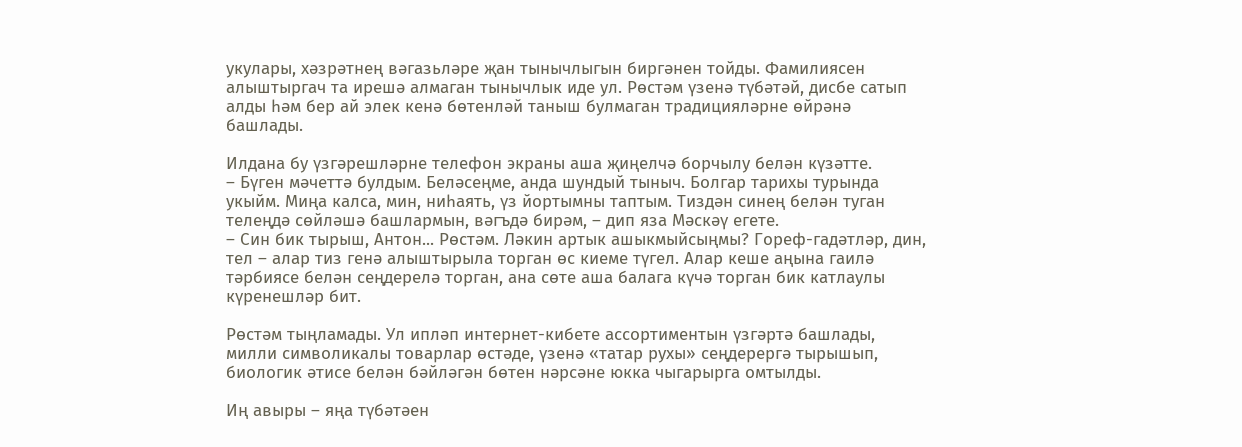укулары, хәзрәтнең вәгазьләре җан тынычлыгын биргәнен тойды. Фамилиясен алыштыргач та ирешә алмаган тынычлык иде ул. Рөстәм үзенә түбәтәй, дисбе сатып алды һәм бер ай элек кенә бөтенләй таныш булмаган традицияләрне өйрәнә башлады.

Илдана бу үзгәрешләрне телефон экраны аша җиңелчә борчылу белән күзәтте.
– Бүген мәчеттә булдым. Беләсеңме, анда шундый тыныч. Болгар тарихы турында укыйм. Миңа калса, мин, ниһаять, үз йортымны таптым. Тиздән синең белән туган телеңдә сөйләшә башлармын, вәгъдә бирәм, – дип яза Мәскәү егете.
– Син бик тырыш, Антон... Рөстәм. Ләкин артык ашыкмыйсыңмы? Гореф-гадәтләр, дин, тел – алар тиз генә алыштырыла торган өс киеме түгел. Алар кеше аңына гаилә тәрбиясе белән сеңдерелә торган, ана сөте аша балага күчә торган бик катлаулы күренешләр бит.

Рөстәм тыңламады. Ул ипләп интернет-кибете ассортиментын үзгәртә башлады, милли символикалы товарлар өстәде, үзенә «татар рухы» сеңдерергә тырышып, биологик әтисе белән бәйләгән бөтен нәрсәне юкка чыгарырга омтылды.

Иң авыры – яңа түбәтәен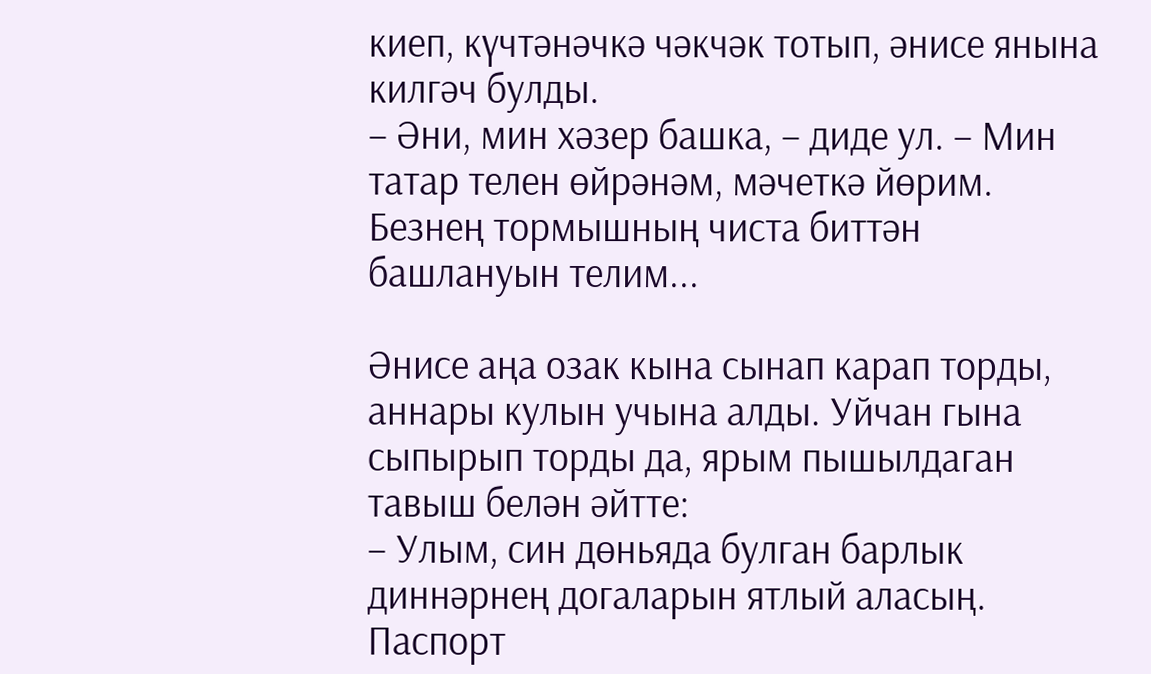киеп, күчтәнәчкә чәкчәк тотып, әнисе янына килгәч булды.
– Әни, мин хәзер башка, – диде ул. – Мин татар телен өйрәнәм, мәчеткә йөрим. Безнең тормышның чиста биттән башлануын телим...

Әнисе аңа озак кына сынап карап торды, аннары кулын учына алды. Уйчан гына сыпырып торды да, ярым пышылдаган тавыш белән әйтте:
– Улым, син дөньяда булган барлык диннәрнең догаларын ятлый аласың. Паспорт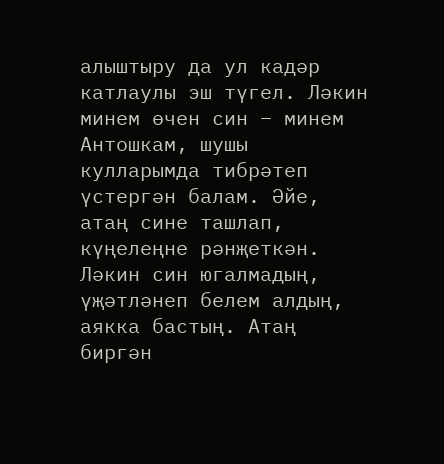алыштыру да ул кадәр катлаулы эш түгел. Ләкин минем өчен син – минем Антошкам, шушы кулларымда тибрәтеп үстергән балам. Әйе, атаң сине ташлап, күңелеңне рәнҗеткән. Ләкин син югалмадың, үҗәтләнеп белем алдың, аякка бастың. Атаң биргән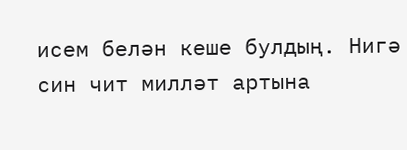исем белән кеше булдың. Нигә син чит милләт артына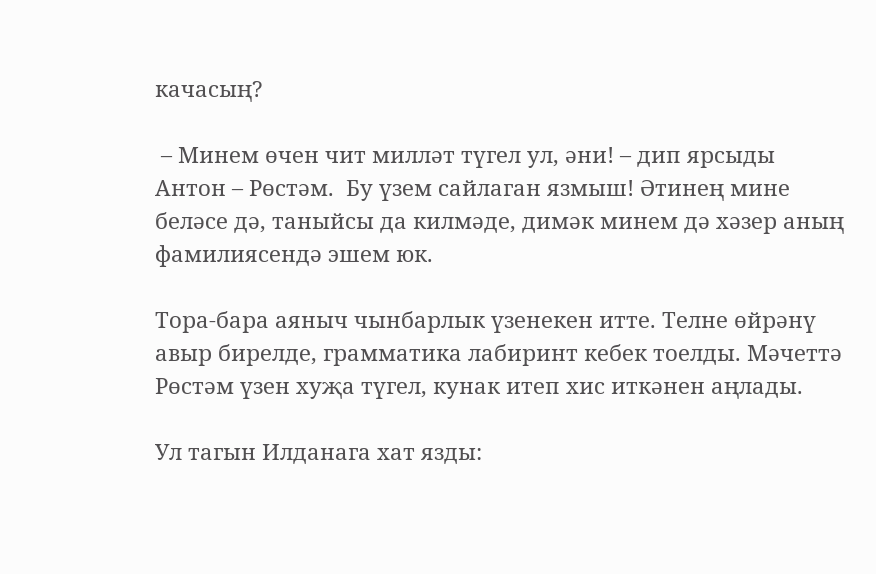качасың?

 – Минем өчен чит милләт түгел ул, әни! – дип ярсыды Антон – Рөстәм.  Бу үзем сайлаган язмыш! Әтинең мине беләсе дә, таныйсы да килмәде, димәк минем дә хәзер аның фамилиясендә эшем юк.

Тора-бара аяныч чынбарлык үзенекен итте. Телне өйрәнү авыр бирелде, грамматика лабиринт кебек тоелды. Мәчеттә Рөстәм үзен хуҗа түгел, кунак итеп хис иткәнен аңлады.

Ул тагын Илданага хат язды: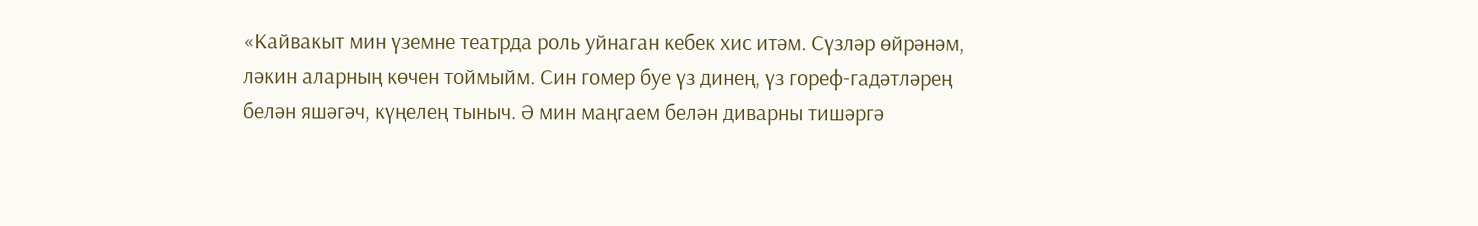«Кайвакыт мин үземне театрда роль уйнаган кебек хис итәм. Сүзләр өйрәнәм, ләкин аларның көчен тоймыйм. Син гомер буе үз динең, үз гореф-гадәтләрең белән яшәгәч, күңелең тыныч. Ә мин маңгаем белән диварны тишәргә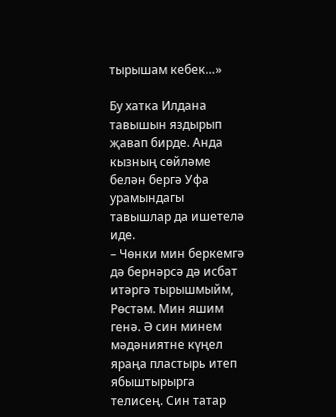тырышам кебек…»

Бу хатка Илдана тавышын яздырып җавап бирде. Анда кызның сөйләме белән бергә Уфа урамындагы тавышлар да ишетелә иде.
– Чөнки мин беркемгә дә бернәрсә дә исбат итәргә тырышмыйм, Рөстәм. Мин яшим генә. Ә син минем мәдәниятне күңел яраңа пластырь итеп ябыштырырга телисең. Син татар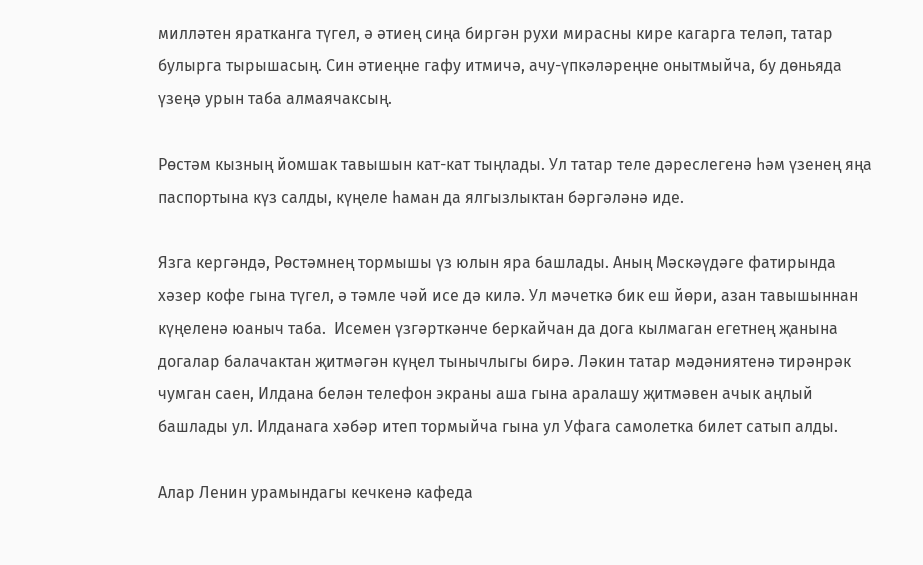милләтен яратканга түгел, ә әтиең сиңа биргән рухи мирасны кире кагарга теләп, татар булырга тырышасың. Син әтиеңне гафу итмичә, ачу-үпкәләреңне онытмыйча, бу дөньяда үзеңә урын таба алмаячаксың.

Рөстәм кызның йомшак тавышын кат-кат тыңлады. Ул татар теле дәреслегенә һәм үзенең яңа паспортына күз салды, күңеле һаман да ялгызлыктан бәргәләнә иде.

Язга кергәндә, Рөстәмнең тормышы үз юлын яра башлады. Аның Мәскәүдәге фатирында хәзер кофе гына түгел, ә тәмле чәй исе дә килә. Ул мәчеткә бик еш йөри, азан тавышыннан күңеленә юаныч таба.  Исемен үзгәрткәнче беркайчан да дога кылмаган егетнең җанына догалар балачактан җитмәгән күңел тынычлыгы бирә. Ләкин татар мәдәниятенә тирәнрәк чумган саен, Илдана белән телефон экраны аша гына аралашу җитмәвен ачык аңлый башлады ул. Илданага хәбәр итеп тормыйча гына ул Уфага самолетка билет сатып алды.

Алар Ленин урамындагы кечкенә кафеда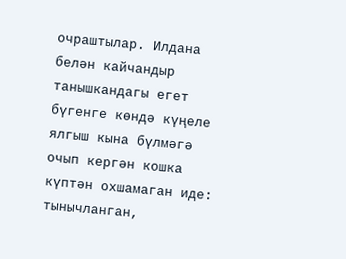очраштылар. Илдана белән кайчандыр танышкандагы егет бүгенге көндә күңеле ялгыш кына бүлмәгә очып кергән кошка күптән охшамаган иде: тынычланган,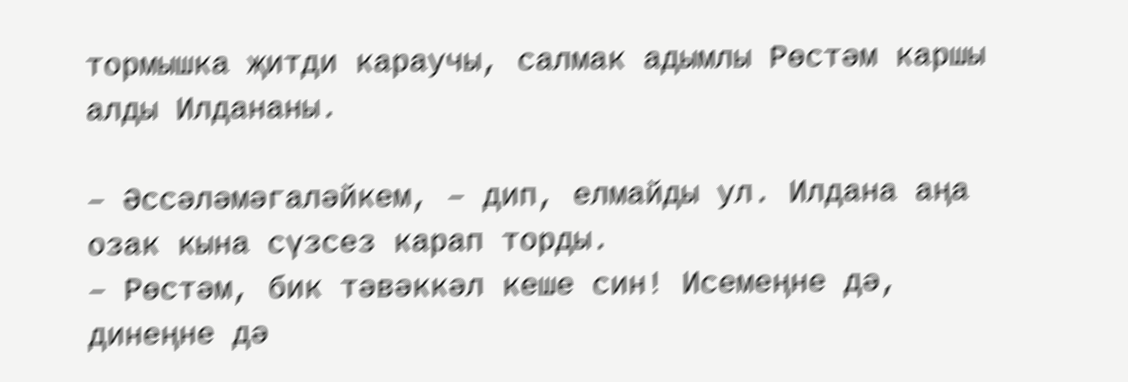тормышка җитди караучы, салмак адымлы Рөстәм каршы алды Илдананы.

– Әссәләмәгаләйкем, – дип, елмайды ул. Илдана аңа озак кына сүзсез карап торды.
– Рөстәм, бик тәвәккәл кеше син! Исемеңне дә, динеңне дә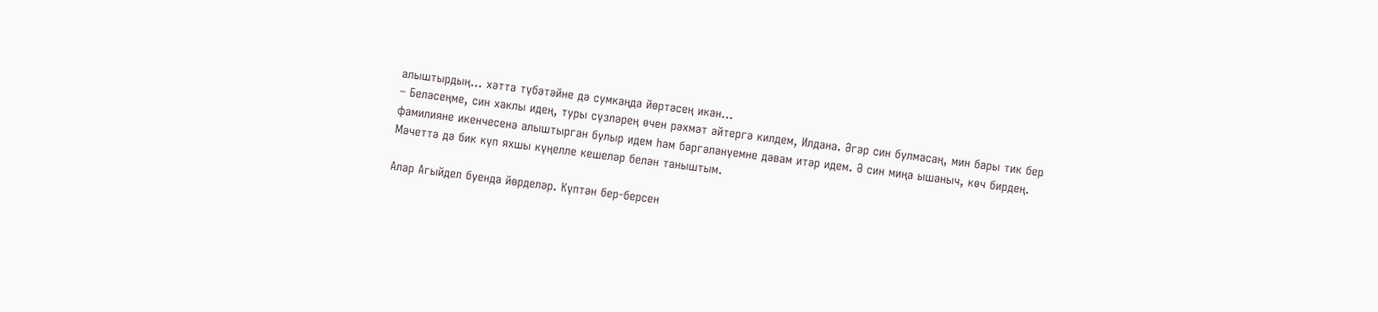алыштырдың... хәтта түбәтәйне дә сумкаңда йөртәсең икән...
– Беләсеңме, син хаклы идең, туры сүзләрең өчен рәхмәт әйтергә килдем, Илдана. Әгәр син булмасаң, мин бары тик бер фамилияне икенчесенә алыштырган булыр идем һәм бәргәләнүемне дәвам итәр идем. Ә син миңа ышаныч, көч бирдең. Мәчеттә дә бик күп яхшы күңелле кешеләр белән таныштым.

Алар Агыйдел буенда йөрделәр. Күптән бер-берсен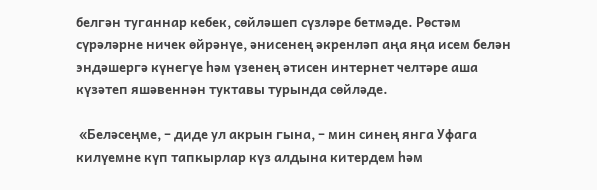белгән туганнар кебек, сөйләшеп сүзләре бетмәде. Рөстәм сүрәләрне ничек өйрәнүе, әнисенең әкренләп аңа яңа исем белән эндәшергә күнегүе һәм үзенең әтисен интернет челтәре аша күзәтеп яшәвеннән туктавы турында сөйләде.

 «Беләсеңме, – диде ул акрын гына, – мин синең янга Уфага килүемне күп тапкырлар күз алдына китердем һәм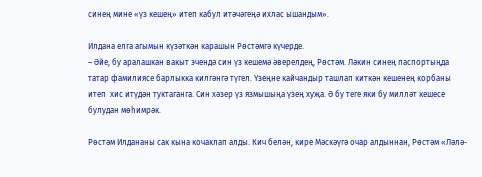синең мине «үз кешең» итеп кабул итәчәгеңә ихлас ышандым».

Илдана елга агымын күзәткән карашын Рөстәмгә күчерде.
– Әйе, бу аралашкан вакыт эчендә син үз кешемә әверелдең, Рөстәм. Ләкин синең паспортыңда татар фамилиясе барлыкка килгәнгә түгел. Үзеңне кайчандыр ташлап киткән кешенең корбаны итеп  хис итүдән туктаганга. Син хәзер үз язмышыңа үзең хуҗа. Ә бу теге яки бу милләт кешесе булудан мөһимрәк.

Рөстәм Илдананы сак кына кочаклап алды. Кич белән, кире Мәскәүгә очар алдыннан, Рөстәм «Ләлә-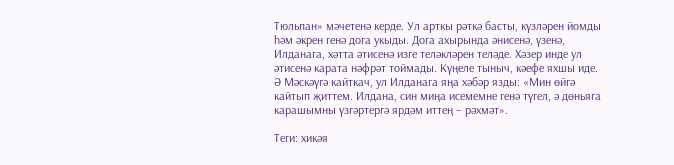Тюльпан» мәчетенә керде. Ул арткы рәткә басты, күзләрен йомды һәм әкрен генә дога укыды. Дога ахырында әнисенә, үзенә, Илданага, хәтта әтисенә изге теләкләрен теләде. Хәзер инде ул әтисенә карата нәфрәт тоймады. Күңеле тыныч, кәефе яхшы иде. Ә Мәскәүгә кайткач, ул Илданага яңа хәбәр язды: «Мин өйгә кайтып җиттем. Илдана, син миңа исемемне генә түгел, ә дөньяга карашымны үзгәртергә ярдәм иттең – рәхмәт».

Теги: хикәя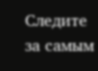Следите за самым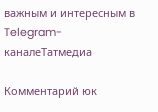важным и интересным в Telegram-каналеТатмедиа

Комментарий юк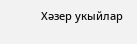Хәзер укыйлар